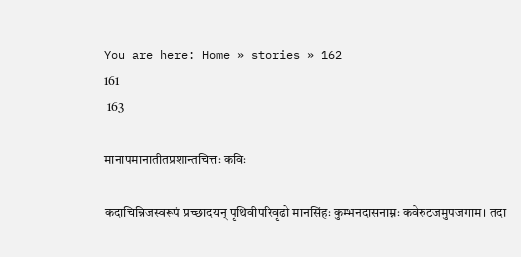You are here: Home » stories » 162
161
 163

मानापमानातीतप्रशान्तचित्तः कविः

कदाचिन्निजस्वरूपं प्रच्छादयन् पृथिवीपरिवृढो मानसिंहः कुम्भनदासनाम्नः कवेरुटजमुपजगाम। तदा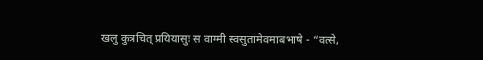खलु कुत्रचित् प्रयियासुः स वाग्मी स्वसुतामेवमाबभाषे - “वत्से,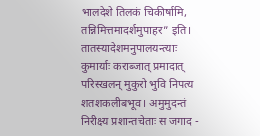भालदेशे तिलकं चिकीर्षामि, तन्निमित्तमादर्शमुपाहर” इति। तातस्यादेशमनुपालयन्त्याः कुमार्याः कराब्जात् प्रमादात् परिस्खलन् मुकुरो भुवि निपत्य शतशकलीबभूव। अमुमुदन्तं निरीक्ष्य प्रशान्तचेताः स जगाद -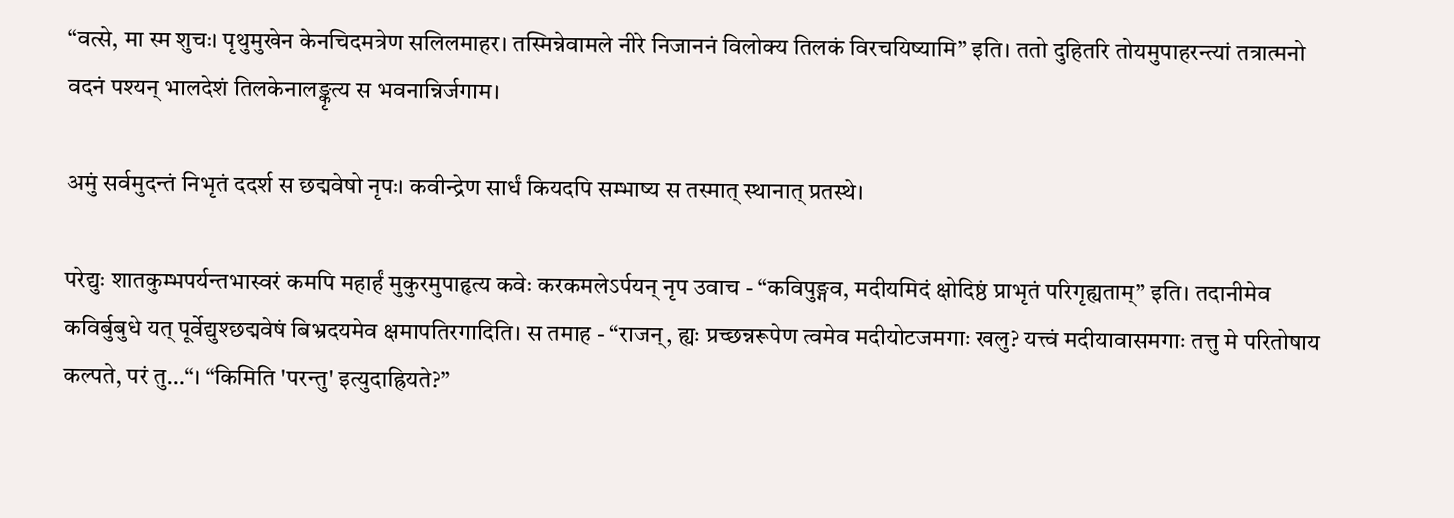“वत्से, मा स्म शुचः। पृथुमुखेन केनचिदमत्रेण सलिलमाहर। तस्मिन्नेवामले नीरे निजाननं विलोक्य तिलकं विरचयिष्यामि” इति। ततो दुहितरि तोयमुपाहरन्त्यां तत्रात्मनो वदनं पश्यन् भालदेशं तिलकेनालङ्कृत्य स भवनान्निर्जगाम।

अमुं सर्वमुदन्तं निभृतं ददर्श स छद्मवेषो नृपः। कवीन्द्रेण सार्धं कियदपि सम्भाष्य स तस्मात् स्थानात् प्रतस्थे।

परेद्युः शातकुम्भपर्यन्तभास्वरं कमपि महार्हं मुकुरमुपाहृत्य कवेः करकमलेऽर्पयन् नृप उवाच - “कविपुङ्गव, मदीयमिदं क्षोदिष्ठं प्राभृतं परिगृह्यताम्” इति। तदानीमेव कविर्बुबुधे यत् पूर्वेद्युश्छद्मवेषं बिभ्रदयमेव क्षमापतिरगादिति। स तमाह - “राजन्, ह्यः प्रच्छन्नरूपेण त्वमेव मदीयोटजमगाः खलु? यत्त्वं मदीयावासमगाः तत्तु मे परितोषाय कल्पते, परं तु…“। “किमिति 'परन्तु' इत्युदाह्रियते?”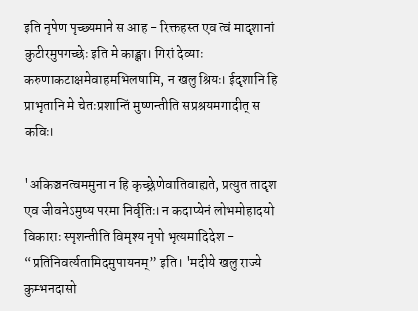इति नृपेण पृच्छ्यमाने स आह - रिक्तहस्त एव त्वं मादृशानां कुटीरमुपगच्छेः इति मे काङ्क्षा। गिरां देव्याः करुणाकटाक्षमेवाहमभिलषामि, न खलु श्रियः। ईदृशानि हि प्राभृतानि मे चेतःप्रशान्तिं मुष्णन्तीति सप्रश्रयमगादीत् स कविः।

'अकिञ्चनत्वममुना न हि कृच्छ्रेणेवातिवाह्यते, प्रत्युत तादृश एव जीवनेऽमुष्य परमा निर्वृतिः। न कदाप्येनं लोभमोहादयो विकाराः स्पृशन्तीति विमृश्य नृपो भृत्यमादिदेश - “प्रतिनिवर्त्यतामिदमुपायनम्” इति। 'मदीये खलु राज्ये कुम्भनदासो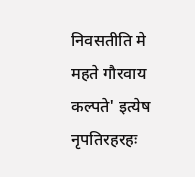निवसतीति मे महते गौरवाय कल्पते' इत्येष नृपतिरहरहः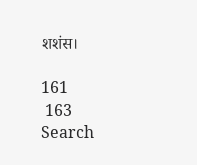शशंस।

161
 163
Search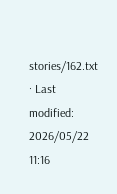stories/162.txt · Last modified: 2026/05/22 11:16